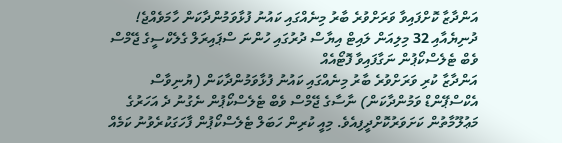އަންދާޒާ ކޮށްފައިވާ ވަރަށްވުރެ ބާރު މިނެއްގައި ކައުނު ފުޅާވަމުންދާކަން ހާމަވެއްޖެ!
ދުނިޔެއާއި 32 މިލިއަން ލައިޓް އިޔާސް ދުރުގައި ހުންނަ ސްޕައިރަލް ގެލެކްސީގެ ޖޭމްސް ވެބް ޓެލެސްކޯޕުން ނަގާފައިވާ ފޮޓޯއެއް
އަންދާޒާ ކުރި ވަރަށްވުރެ ބާރު މިނެއްގައި ކައުނު ފުޅާވަމުންދާކަން (ޔުނިވާސް އެކްސްޕޭންޑް ވަމުންދާކަން) ނާސާގެ ޖޭމްސް ވެބް ޓެލެސްކޯޕުން ނެގުނު ދެ އަހަރުގެ މަޢުލޫމާތުން ކަށަވަރުކޮށްދީފިއެވެ. މިއީ ކުރިން ހަބަލް ޓެލެސްކޯޕުން ފާހަގަކުރެވުނު ކަމެއް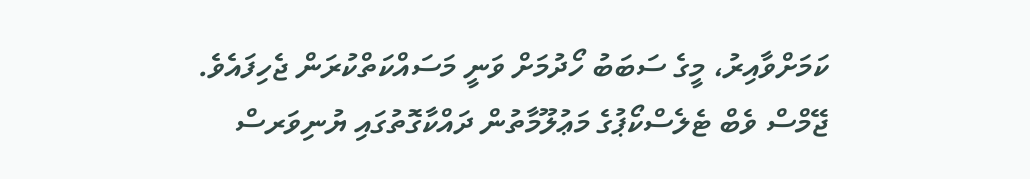ކަމަށްވާއިރު، މީގެ ސަބަބު ހޯދުމަށް ވަނީ މަސައްކަތްކުރަން ޖެހިފައެވެ.
ޖޭމްސް ވެބް ޓެލެސްކޯޕުގެ މަޢުލޫމާތުން ދައްކާގޮތުގައި ޔުނިވަރސް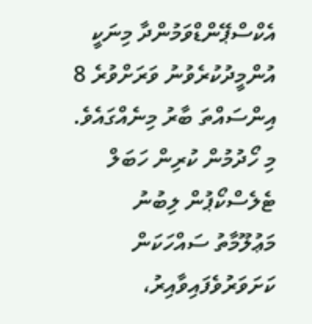އެކްސްޕޭންޑްވަމުންދާ މިނަކީ އުންމީދުކުރެވުނު ވަރަށްވުރެ 8 އިންސައްތަ ބާރު މިނެއްގައެވެ. މި ހޯދުމުން ކުރިން ހަބަލް ޓެލެސްކޯޕުން ލިބުނު މަޢުލޫމާތު ސައްހަކަން ކަށަވަރުވެފައިވާއިރު،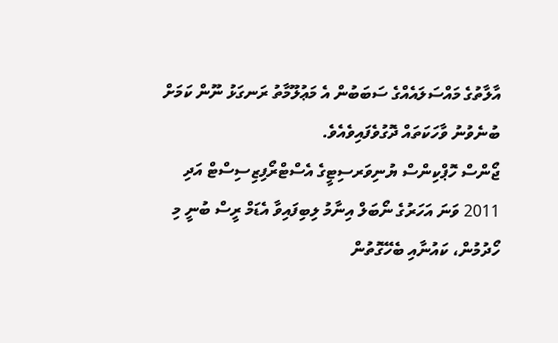އާލާތުގެ މައްސަލައެއްގެ ސަބަބުން އެ މަޢުލޫމާތު ރަނގަޅު ނޫން ކަމަށް ބުނެވުނު ވާހަކަތައް ދޮގުވެފައިވެއެވެ.
ޖޯންސް ހޮޕްކިންސް ޔުނިވަރސިޓީގެ އެސްޓްރޯފިޒިސިސްޓް އަދި 2011 ވަނަ އަހަރުގެ ނޯބަލް އިނާމު ލިބިފައިވާ އެޑަމް ރީސް ބުނީ މި ހޯދުމުން، ކައުނާއި ބެހޭގޮތުން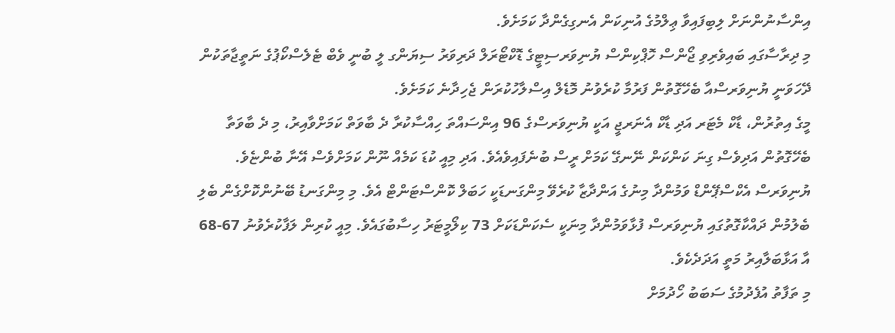އިންސާނުންނަށް ލިބިފައިވާ ޢިލްމުގެ އުނިކަން އެނގިގެންދާ ކަމަށެވެ.
މި ދިރާސާގައި ބައިވެރިވި ޖޯންސް ހޮޕްކިންސް ޔުނިވަރސިޓީގެ ޑޮކްޓޯރަލް ދަރިވަރު ސިޔަންގ ލީ ބުނީ ވެބް ޓެލެސްކޯޕުގެ ނަތީޖާތަކުން ދޭހަވަނީ ޔުނިވަރސްއާ ބެހޭގޮތުން ފަރުމާ ކުރެވުނު މޮޑެލް އިސްލާހުކުރަން ޖެހިދާނެ ކަމަށެވެ.
މީގެ އިތުރުން، ޑާކް މެޓަރ އަދި ޑާކް އެނަރޖީ އަކީ ޔުނިވަރސްގެ 96 އިންސައްތަ ހިއްސާކުރާ ދެ ބާވަތް ކަމަށްވާއިރު، މި ދެ ބާވަތާ ބެހޭގޮތުން އަދިވެސް ގިނަ ކަންކަން ނޭނގޭ ކަމަށް ރީސް ބުނެފައިވެއެވެ. އަދި މިއީ ކުޑަ ކަމެއް ނޫން ކަމަށްވެސް އޭނާ ބުންޏެވެ.
ޔުނިވަރސް އެކްސްޕޭންޑް ވަމުންދާ މިނުގެ އަންދާޒާ ކުރެވޭ މިންގަނޑަކީ ހަބަލް ކޮންސްޓަންޓް އެވެ. މި މިންގަނޑު ބޭނުންކޮށްގެން ބެލި ބެލުމުން ދައްކާގޮތުގައި ޔުނިވަރސް ފުޅާވަމުންދާ މިނަކީ ސެކަންޑަކަށް 73 ކިލޯމީޓަރު ހިސާބުގައެވެ. މިއީ ކުރިން ލަފާކުރެވުނު 67-68 އާ އަޅާބަލާއިރު މަތީ އަދަދެކެވެ.
މި ތަފާތު އުފެދުމުގެ ސަބަބު ހޯދުމަށް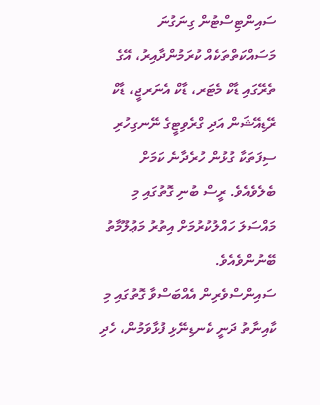ސައިންޓިސްޓުން ގިނަގުނަ މަސައްކަތްތަކެއް ކުރަމުންދާއިރު، އޭގެ ތެރޭގައި ޑާކް މެޓަރ، ޑާކް އެނަރޖީ، ޑާކް ރޭޑިއޭޝަން އަދި ގްރެވިޓީގެ ނޭނގިހުރި ސިފަތަކާ ގުޅުން ހުރެދާނެ ކަމަށް ބެލެވެއެވެ. ރީސް ބުނި ގޮތުގައި މި މައްސަލަ ހައްލުކުރުމަށް އިތުރު މަޢުލޫމާތު ބޭނުންވެއެވެ.
ސައިންސްވެރިން އެއްބަސްވާ ގޮތުގައި މި ކާއިނާތު ދަނީ ކެނޑިނޭޅި ފުޅާވަމުން، ހެދި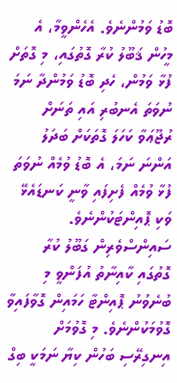ބޮޑު ވަމުންނެވެ. އެހެންވީމާ، އެ މީހުން ޤަބޫލު ކުރާ ގޮތުގައި، މި ގޮތަށް ފުޅާ ވަމުން، ހެދި ބޮޑު ވަމުންދާ ނަމަ ނުވަތަ އެނބުރި އައި ތަނަށް ރުޖޫޢަވާ ކަހަލަ ގޮތަކަށް ބަދަލު އަންނަ ނަމަ، އެ ބޮޑު ވުމެއް ނުވަތަ ފުޅާ ވުމެއް ފެށިފައި ވާނީ ކަނޑައެޅޭ ވަކި ޕޮއިންޓަކުންނެވެ. ސައިންސްވެރިން ގަބޫލު ކުރާ ގޮތުގައި ކާއިނާތު އުފަންވީ މި ބުނެވުނު ޕޮއިންޓާ ހަމައިން ގޮވާފައިވާ ގޮވުމަކުންނެވެ. މި ގޮވުމަށް އިނގިރޭސި ބަހުން ކިޔާ ނަމަކީ ބިގް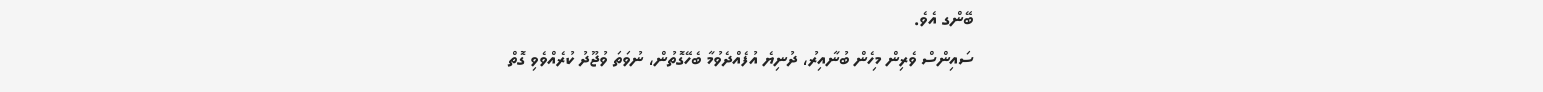ބޭންގ އެވެ.
ސައިންސް ވެރިން މިހެން ބުނާއިރު، ދުނިޔެ އުފެއްދެވުމާ ބެހޭގޮތުން، ނުވަތަ ވުޖޫދު ކުރެއްވެވި ގޮތް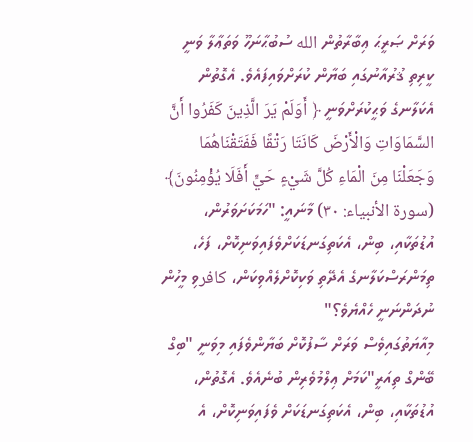ވަރަށް ޞަރީޙަ ޢިބާރާތުން الله ސުބުޙާނަހޫ ވަތަޢާލާ ވަނީ ކީރިތި ޤުރުއާނުގައި ބަޔާން ކުރަށްވައިފައެވެ. އެގޮތުން އެކަލާނގެ ވަޙީކުރަށްވަނީ ﴿ أَوَلَمْ يَرَ الَّذِينَ كَفَرُوا أَنَّ السَّمَاوَاتِ وَالْأَرْضَ كَانَتَا رَتْقًا فَفَتَقْنَاهُمَا وَجَعَلْنَا مِنَ الْمَاءِ كُلَّ شَيْءٍ حَيٍّ أَفَلَا يُؤْمِنُونَ﴾ (سورة الأنبياء: ٣٠) މާނައީ: "ހަމަކަށަވަރުން، އުޑުތަކާއި، ބިން، އެކަތިގަނޑަކަށްވެފައިވަނިކޮށް، ފަހެ، ތިމަންރަސްކަލާނގެ އެދޭތި ވަކިކޮށްލެއްވިކަން، كافرވި މީހުން ނުދަންނަނީ ހެއްޔެވެ؟"
މިއާޔަތުގައިވެސް ވަރަށް ސާފުކޮށް ބަޔާންވެފައި މިވަނީ "ބިގް ބޭންގް ތިއަރީ"ކަމަށް ޢިލްމުވެރިން ބުނެއެވެ. އެގޮތުން، އުޑުތަކާއި، ބިން، އެކަތިގަނޑަކަށް ވެފައިވަނިކޮށް، އެ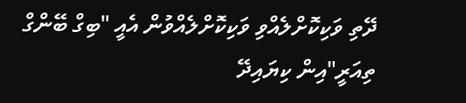ދޭތި ވަކިކޮށްލެއްވި ވަކިކޮށްލެއްވުން އެއީ "ބިގް ބޭންގް ތިއަރީ"އިން ކިޔައިދޭ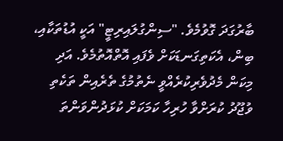ބާރުގަދަ ގޮވުމެވެ. "ސިންގުލައިރިޓީ" އަކީ އުޑުތަކާއި، ބިން، އެކަތިގަނޑަކަށް ވެފައި އޮތްއޮތުމެވެ. އަދި މިކަން މެދުވެރިކުރެއްވީ ނެތުމުގެ ތެރެއިން ތަކެތި ވުޖޫދު ކުރަށްވާ ހުރިހާ ކަމަކަށް ކުޅަދުންވަންތަ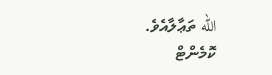الله ތަޢާލާއެވެ.
ކޮމެންޓް